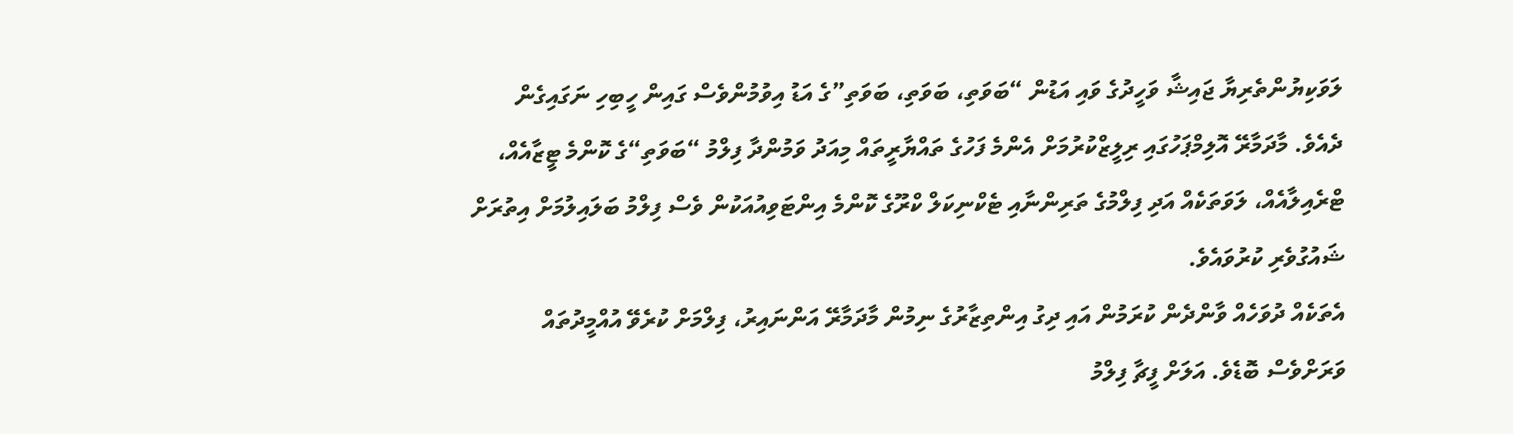ލަވަކިޔުންތެރިޔާ ޖައިޝާ ވަހީދުގެ ވައި އަޑުން “ބަވަތި، ބަވަތި، ބަވަތި”ގެ އަޑު އިވުމުންވެސް ގައިން ހީބިހި ނަގައިގެން ދެއެވެ. މާދަމާރޭ އޮލިމްޕަހުގައި ރިލީޒްކުރުމަށް އެންމެ ފަހުގެ ތައްޔާރީތައް މިއަދު ވަމުންދާ ފިލްމު “ބަވަތި“ގެ ކޮންމެ ޓީޒާއެއް، ޓްރެއިލާއެއް، ލަވަތަކެއް އަދި ފިލްމުގެ ތަރިންނާއި ޓެކްނިކަލް ކްރޫގެ ކޮންމެ އިންޓަވިއުއަކުން ވެސް ފިލްމު ބަލައިލުމަށް އިތުރަށް ޝައުގުވެރި ކުރުވައެވެ.
އެތަކެއް ދުވަހެއް ވާންދެން ކުރަމުން އައި ދިގު އިންތިޒާރުގެ ނިމުން މާދަމާރޭ އަންނައިރު، ފިލްމަށް ކުރެވޭ އުއްމީދުތައް ވަރަށްވެސް ބޮޑެވެ. އަލަށް ފީޗާ ފިލްމު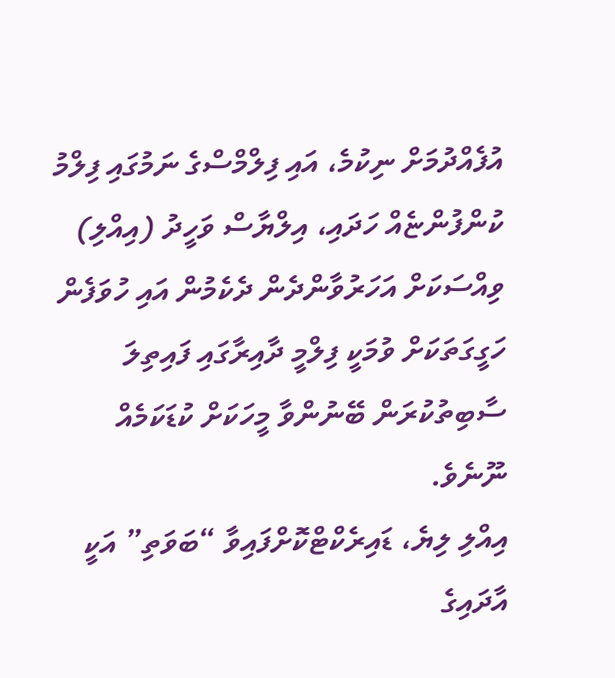އުފެއްދުމަށް ނިކުމެ، އައި ފިލްމްސްގެ ނަމުގައި ފިލްމު ކުންފުންޏެއް ހަދައި، އިލްޔާސް ވަހީދު (އިއްލި) ވިއްސަކަށް އަހަރުވާންދެން ދެކެމުން އައި ހުވަފެން ހަގީގަތަކަށް ވުމަކީ ފިލްމީ ދާއިރާގައި ފައިތިލަ ސާބިތުކުރަން ބޭނުންވާ މީހަކަށް ކުޑަކަމެއް ނޫނެވެ.
އިއްލި ލިޔެ، ޑައިރެކްޓްކޮށްފައިވާ “ބަވަތި” އަކީ އާދައިގެ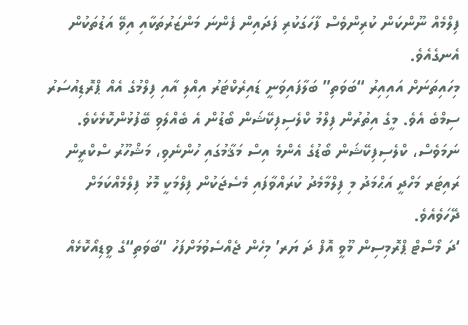ފިލްމެއް ނޫންކަން ކުރިންވެސް ފާހަގަކުރި ފަދައިން ފެންނަ މަންޒަރުތަކާއި އިވޭ އަޑުތަކުން އެނގެއެވެ.
މިހައިތަނަށް އައިއިރު “ބަވަތި” ބަލާފައިވަނީ ޑައިރެކްޓަރު އިއްލި އާއި ފިލްމުގެ އެއް ޕްރޮޑިއުސަރު ސިމްބެ އެވެ. މީގެ އިތުރުން ފިލްމު ކްލެސިފިކޭޝަން ބޯޑުން އެ ބެއްލެވި ބޭފުޅުންކޮޅެކެވެ. ނަމަވެސް، ކްލެސިފިކޭޝަން ބޯޑުގެ އެންމެ އިސް މަޤާމުގައި ހުންނެވި، މަޝްހޫރު ސްކްރީން ރައިޓަރ މަހްދީ އަޙްމަދު މި ފިލްމާމެދު ކުރައްވާފައި މެސެޖަކުން ފިލްމަކީ މޮޅު ފިލްމެއްކަމަށް ދޭހަވެއެވެ.
‘ދަ މޯސްޓް ޕްރޮމިސިން މޫވީ އޮފް ދަ ޔަރ’ މިހެން ޖެއްސެވުމަށްފަހު “ބަވަތި“ގެ ވީޑިއޯކޮޅެއް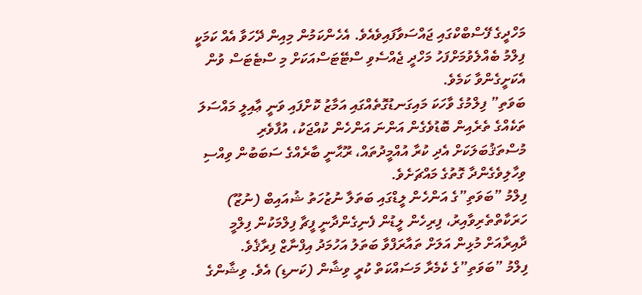މަހްދީގެ ފޭސްބްކްގައި ޖައްސަވާފައިވެއެވެ. އެހެންކަމުން މިއިން ދޭހަވާ އެއް ކަމަކީ ފިލްމު ބެއްލެވުމަށްފަހު މަހްދީ ޖެއްސެވި ސްޓޭޓަސްއަކަށް މި ސްޓެޓަސް ވުން އެކަށީގެންވާ ކަމެވެ.
ބަވަތި” ފިލްމުގެ ވާހަކަ މައިގަނޑުގޮތެއްގައި އަމާޒު ކޮށްފައި ވަނީ ޢާއިލީ މައްސަލަ ތަކެއްގެ ތެރެއިން ބޮޑުވެގެން އަންނަ އަންހެން ކުއްޖަކު، އުފާވެރި މުސްތަޤުބަލަކަށް އެދި ކުރާ އުއްމީދުތައް، ރޫޙާނީ ބާރެއްގެ ސަބަބުން ވިއްސި ވިހާލިވެގެންދާ ގޮތުގެ މައްޗަށެވެ.
ފިލްމު ”ބަވަތި”ގެ އަންހެން ލީޑްގައި ބަތަލާ ނުޒުހަތު ޝުއައިބް (ނުޒޫ) ހަރަކާތްތެރިވާއިރު، ފިރިހެން ލީޑުން ފެނިގެންދާނީ ފީޗާ ފިލްމަކުން ފިލްމީ ދާއިރާއަށް މުޅިން އަލަށް ތައާރަފްވާ ބަތަލު އަހުމަދު އިފްނާޒް ފިރާޤެވެ.
ފިލްމު ”ބަވަތި”ގެ ކެމެރާ މަސައްކަތް ކުރީ ވިޝާން (ކަނޑި) އެވެ. ވިޝާންގެ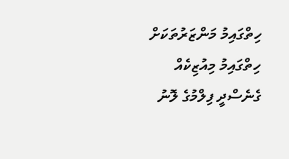ހިތްގައިމު މަންޒަރުތަކަށް ހިތްގައިމު މިއުޒިކެއް ގެނެސްދީ ފިލްމުގެ ލޮނު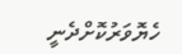ހެޔޮވަރުކޮށްދެނީ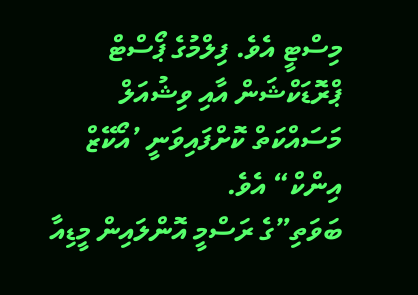މިސްޓީ އެވެ. ފިލްމުގެ ޕޯސްޓް ޕްރޮޑަކްޝަން އާއި ވިޝުއަލް މަސައްކަތް ކޮށްފައިވަނީ ’އޯކޭޒް އިންކް“ އެވެ.
ބަވަތި”ގެ ރަސްމީ އޮންލައިން މީޑިއާ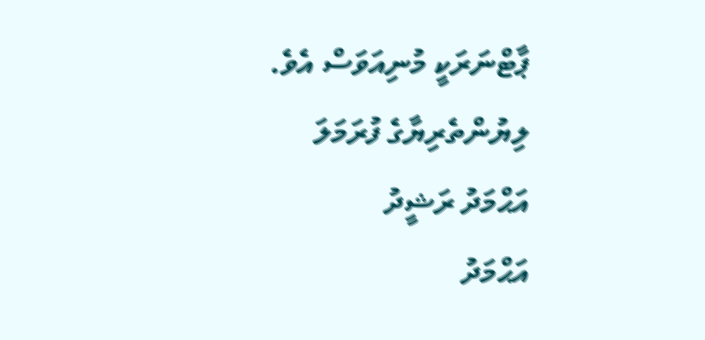ޕާޓްނަރަކީ މުނިއަވަސް އެވެ.
ލިޔުންތެރިޔާގެ ފުރަމަލަ
އަޙްމަދު ރަޝީދު
އަޙްމަދު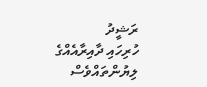ރަޝީދު
ހުރިހައި ދާއިރާއެއްގެ ލިޔުންތައްވެސް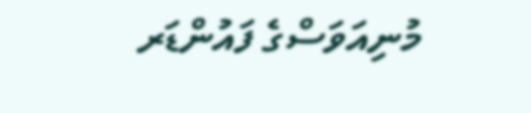މުނިއަވަސްގެ ފައުންޑަރ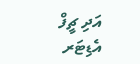އަދި ޗީފް އެޑިޓަރ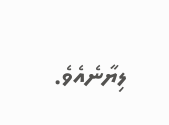ލިޔާނެއެވެ.